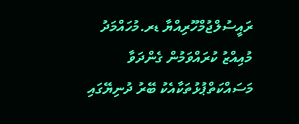ރައީސުލްޖުމްހޫރިއްޔާ ޑރ.މުހައްމަދު މުއިއްޒު ކުރައްވަމުން ގެންދަވާ މަސައްކަތްޕުޅުތަކާއެކު ބޭރު ދުނިޔޭގައި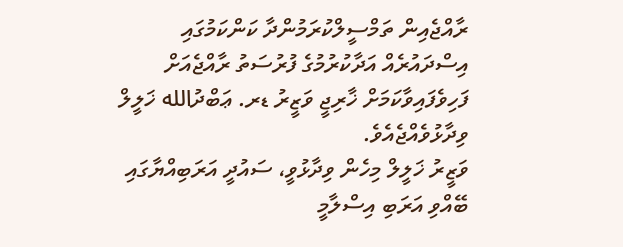ރާއްޖެއިން ތަމްސީލްކުރަމުންދާ ކަންކަމުގައި އިސްދައުރެއް އަދާކުރުމުގެ ފުރުސަތު ރާއްޖެއަށް ފަހިވެފައިވާކަމަށް ޚާރިޖީ ވަޒީރު ޑރ. ޢަބްދުالله ޚަލީލް ވިދާޅުވެއްޖެއެވެ.
ވަޒީރު ޚަލީލް މިހެން ވިދާޅުވީ، ސައުދީ އަރަބިއްޔާގައި ބޭއްވި އަރަބި އިސްލާމީ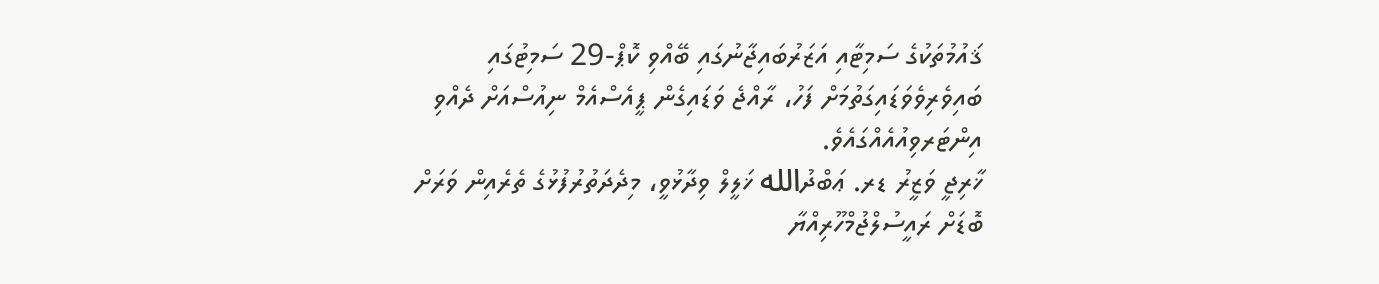ޤައުމުތަކުގެ ސަމިޓާއި އަޒަރުބައިޖާނުގައި ބޭއްވި ކޮޕް-29 ސަމިޓުގައި ބައިވެރިވެވަޑައިގަތުމަށް ފަހު، ރާއްޖެ ވަޑައިގެން ޕީއެސްއެމް ނިއުސްއަށް ދެއްވި އިންޓަރވިއުއެއްގައެވެ.
ޚާރިޖީ ވަޒީރު ޑރ. ޢަބްދުالله ޚަލީލް ވިދާޅުވީ، މިދެދަތުރުފުޅުގެ ތެރެއިން ވަރަށް ބޮޑަށް ރައީސުލްޖުމްހޫރިއްޔާ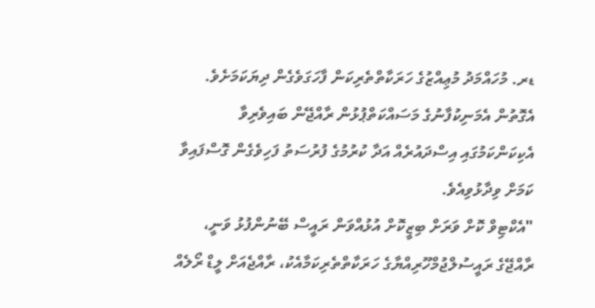ޑރ. މުހައްމަދު މުޢިއްޒުގެ ހަރަކާތްތެރިކަން ފާހަގަވެގެން ދިޔަކަމަށެވެ. އެގޮތުން އެމަނިކުފާނުގެ މަސައްކަތްޕުޅުން ރާއްޖޭން ބައިވެރިވާ އެކިކަންކަމުގައި އިސްދައުރެއް އަދާ ކުރުމުގެ ފުރުސަތު ފަހިވެގެން ގޮސްފައިވާ ކަމަށް ވިދާޅުވިއެވެ.
"އެކްޓިވް ކޮށް ވަރަށް ބިޒީކޮށް އުޅުއްވަން ރައީސް ބޭނުންފުޅު ވަނީ، ރާއްޖޭގެ ރައީސުލްޖުމްހޫރިއްޔާގެ ހަރަކާތްތެރިކަމާއެކު، ރާއްޖެއަށް ލީޑް ރޯލެއް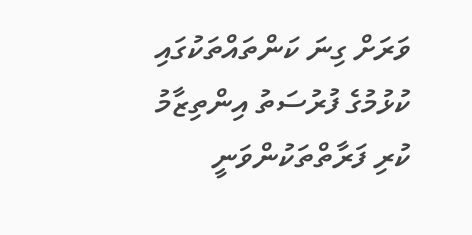ވަރަށް ގިނަ ކަންތައްތަކުގައި ކުޅުމުގެ ފުރުސަތު އިންތިޒާމު ކުރި ފަރާތްތަކުންވަނީ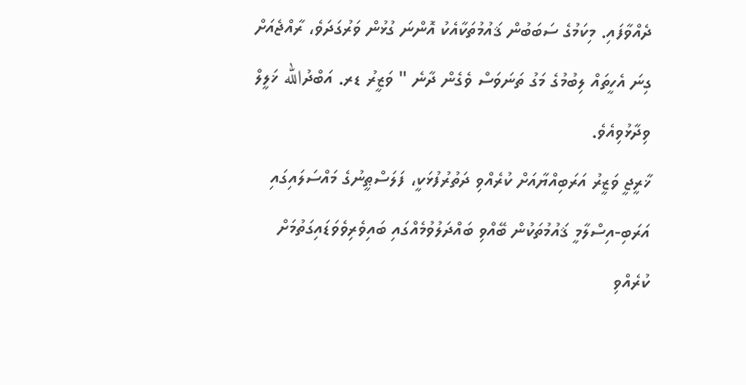ދެއްވާފައި. މިކަމުގެ ސަބަބުން ޤައުމުތަކާއެކު އޮންނަ ގުޅުން ވަރުގަދަވެ، ރާއްޖެއަށް ގިނަ އެހީތައް ލިބުމުގެ މަގު ތަނަވަސް ވެގެން ދާނެ " ވަޒީރު ޑރ. އަބްދުالله ޚަލީލް ވިދާޅުވިއެވެ.
ޚާރީޖީ ވަޒީރު އަރަބިއްޔާއަށް ކުރެއްވި ދަތުރުފުޅަކީ، ފަލަސްޠީނުގެ މައްސަލައިގައި އަރަބި-އިސްލާމީ ޤައުމުތަކުން ބޭއްވި ބައްދަލުވުމެއްގައި ބައިވެރިވެވަޑައިގަތުމަށް ކުރެއްވި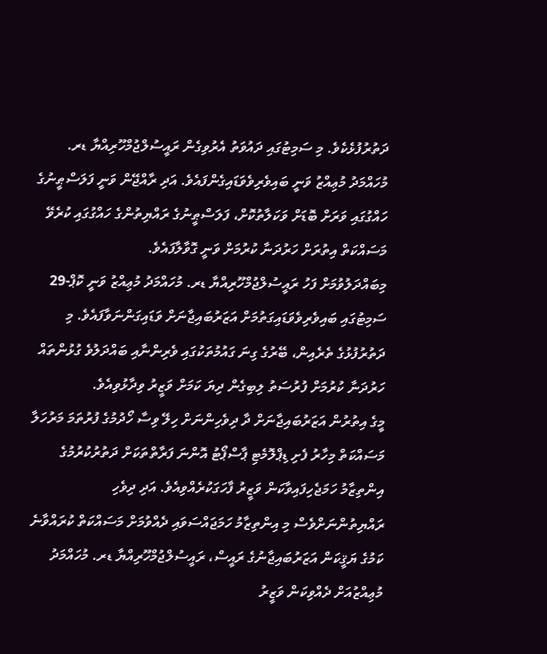ދަތުރުފުޅެކެވެ. މި ސަމިޓުގައި ދައުވަތު އެރުވިގެން ރައީސުލްޖުމްހޫރިއްޔާ ޑރ. މުހައްމަދު މުޢިއްޒު ވަނީ ބައިވެރިވެވަޑައިގެންފައެވެ. އަދި ރާއްޖޭން ވަނީ ފަލަސްޠީނުގެ ހައްގުގައި ވަރަށް ބޮޑަށް ވަކަލާތުކޮށް، ފަލަސްޠީނުގެ ރައްޔިތުންގެ ހައްގުގައި ކުރެވޭ މަސައްކަތް އިތުރަށް ހަރުދަނާ ކުރުމަށް ވަނީ ގޮވާލާފައެވެ.
މިބައްދަލުވުމަށް ފަހު ރައީސުލްޖުމްހޫރިއްޔާ ޑރ. މުހައްމަދު މުޢިއްޒު ވަނީ ކޮޕް-29 ސަމިޓުގައި ބައިވެރިވެވަޑައިގަތުމަށް އަޒަރުބައިޖާނަށް ވަޑައިގަންނަވާފައެވެ. މި ދަތުރުފުޅުގެ ތެރެއިން، ބޭރުގެ ގިނަ ގައުމުތަކުގައި ވެރިންނާއި ބައްދަލުވެ ގުޅުންތައް ހަރުދަނާ ކުރުމަށް ފުރުސަތު ލިބިގެން ދިޔަ ކަމަށް ވަޒީރު ވިދާޅުވިއެވެ.
މީގެ އިތުރުން އަޒަރުބައިޖާނަށް ދާ ދިވެހިންނަށް ހިލޭ ވިސާ ހޯދުމުގެ ފުރުތަމަ މަރުހަލާ މަސައްކަތް މިހާރު ފެށި ޑިޕްލޮމެޓި ޕާސްޕޯޓު އޮންނަ ފަރާތްތަކަށް ދަތުރުކުރުމުގެ އިންތިޒާމު ހަމަޖެހިފައިވާކަން ވަޒީރު ފާހަގަކުރެއްވިއެވެ. އަދި ދިވެހި ރައްޔިތުންނަށްވެސް މި އިންތިޒާމު ހަމަޖައްސަވައި ދެއްވުމަށް މަސައްކަތް ކުރައްވާނެ ކަމުގެ ޔަޤީކަން އަޒަރުބައިޖާނުގެ ރައީސް، ރައީސުލްޖުމްހޫރިއްޔާ ޑރ. މުހައްމަދު މުޢިއްޒުއަށް ދެއްވިކަން ވަޒީރު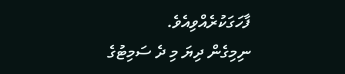ފާހަގަކުރެއްވިއެވެ.
ނިމިގެން ދިޔަ މި ދެ ސަމިޓުގެ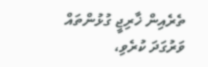ތެރެއިން ޚާރިޖީ ގުޅުންތައް ވަރުގަދަ ކުރެވި،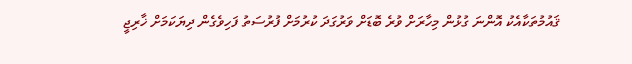ޤައުމުތަކާއެކު އޮންނަ ގުޅުން މިހާރަށް ވުރެ ބޮޑަށް ވަރުގަދަ ކުރުމަށް ފުރުސަތު ފަހިވެގެން ދިޔަކަމަށް ޚާރިޖީ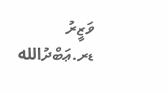ވަޒީރު ޑރ.ޢަބްދުالله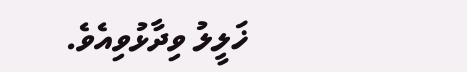ޚަލީލު ވިދާޅުވިއެވެ.